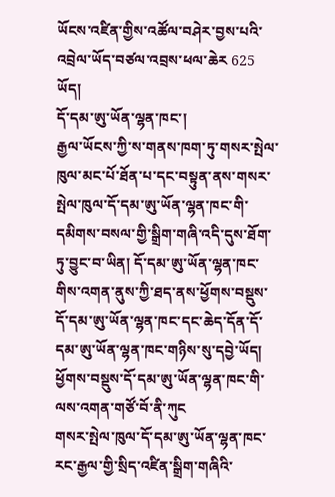ཡོངས་འཛིན་གྱིས་འཚོལ་བཤེར་བྱས་པའི་འབྲེལ་ཡོད་བཙལ་འབྲས་ཕལ་ཆེར 625 ཡོད།
དོ་དམ་ཨུ་ཡོན་ལྷན་ཁང་།
རྒྱལ་ཡོངས་ཀྱི་ས་གནས་ཁག་ཏུ་གསར་སྤེལ་ཁུལ་མང་པོ་ཐོན་པ་དང་བསྟུན་ནས་གསར་སྤེལ་ཁུལ་དོ་དམ་ཨུ་ཡོན་ལྷན་ཁང་གི་དམིགས་བསལ་གྱི་སྒྲིག་གཞི་འདི་དུས་ཐོག་ཏུ་བྱུང་བ་ཡིན། དོ་དམ་ཨུ་ཡོན་ལྷན་ཁང་གིས་འགན་ནུས་ཀྱི་ཐད་ནས་ཕྱོགས་བསྡུས་དོ་དམ་ཨུ་ཡོན་ལྷན་ཁང་དང་ཆེད་དོན་དོ་དམ་ཨུ་ཡོན་ལྷན་ཁང་གཉིས་སུ་དབྱེ་ཡོད། ཕྱོགས་བསྡུས་དོ་དམ་ཨུ་ཡོན་ལྷན་ཁང་གི་ལས་འགན་གཙོ་བོ་ནི་ཀུང
གསར་སྤེལ་ཁུལ་དོ་དམ་ཨུ་ཡོན་ལྷན་ཁང་
རང་རྒྱལ་གྱི་སྲིད་འཛིན་སྒྲིག་གཞིའི་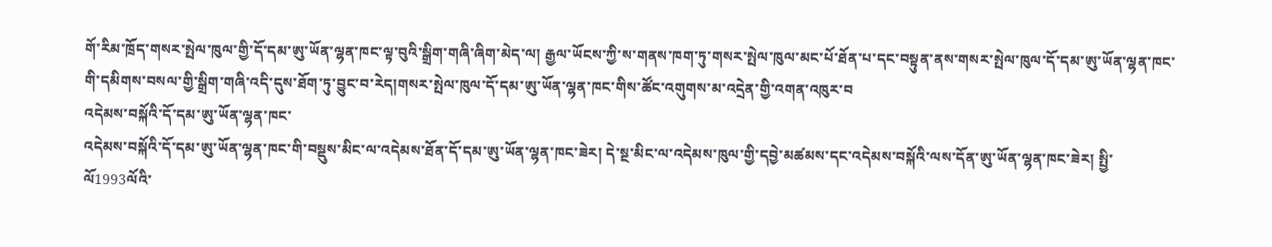གོ་རིམ་ཁྲོད་གསར་སྤེལ་ཁུལ་གྱི་དོ་དམ་ཨུ་ཡོན་ལྷན་ཁང་ལྟ་བུའི་སྒྲིག་གཞི་ཞིག་མེད་ལ། རྒྱལ་ཡོངས་ཀྱི་ས་གནས་ཁག་ཏུ་གསར་སྤེལ་ཁུལ་མང་པོ་ཐོན་པ་དང་བསྟུན་ནས་གསར་སྤེལ་ཁུལ་དོ་དམ་ཨུ་ཡོན་ལྷན་ཁང་གི་དམིགས་བསལ་གྱི་སྒྲིག་གཞི་འདི་དུས་ཐོག་ཏུ་བྱུང་བ་རེད།གསར་སྤེལ་ཁུལ་དོ་དམ་ཨུ་ཡོན་ལྷན་ཁང་གིས་ཚོང་འགུགས་མ་འདྲེན་གྱི་འགན་འཁུར་བ
འདེམས་བསྐོའི་དོ་དམ་ཨུ་ཡོན་ལྷན་ཁང་
འདེམས་བསྐོའི་དོ་དམ་ཨུ་ཡོན་ལྷན་ཁང་གི་བསྡུས་མིང་ལ་འདེམས་ཐོན་དོ་དམ་ཨུ་ཡོན་ལྷན་ཁང་ཟེར། དེ་སྔ་མིང་ལ་འདེམས་ཁུལ་གྱི་དབྱེ་མཚམས་དང་འདེམས་བསྐོའི་ལས་དོན་ཨུ་ཡོན་ལྷན་ཁང་ཟེར། སྤྱི་ལོ1993ལོའི་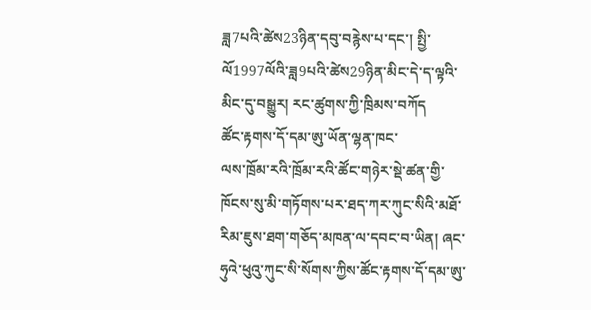ཟླ7པའི་ཚེས23ཉིན་དབུ་བརྙེས་པ་དང་། སྤྱི་ལོ1997ལོའི་ཟླ9པའི་ཚེས29ཉིན་མིང་དེ་ད་ལྟའི་མིང་དུ་བསྒྱུར། རང་ཚུགས་ཀྱི་ཁྲིམས་བཀོད
ཚོང་རྟགས་དོ་དམ་ཨུ་ཡོན་ལྷན་ཁང་
ལས་ཁྲོམ་རའི་ཁྲོམ་རའི་ཚོང་གཉེར་སྡེ་ཚན་གྱི་ཁོངས་སུ་མི་གཏོགས་པར་ཐད་ཀར་ཀུང་སིའི་མཐོ་རིམ་ཇུས་ཐག་གཅོད་མཁན་ལ་དབང་བ་ཡིན། ཞང་ཧུའེ་ཕུའུ་ཀུང་སི་སོགས་ཀྱིས་ཚོང་རྟགས་དོ་དམ་ཨུ་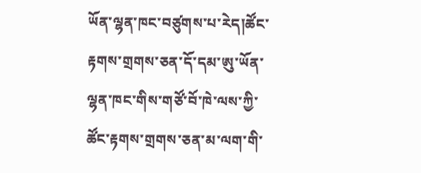ཡོན་ལྷན་ཁང་བཙུགས་པ་རེད།ཚོང་རྟགས་གྲགས་ཅན་དོ་དམ་ཨུ་ཡོན་ལྷན་ཁང་གིས་གཙོ་བོ་ཁེ་ལས་ཀྱི་ཚོང་རྟགས་གྲགས་ཅན་མ་ལག་གི་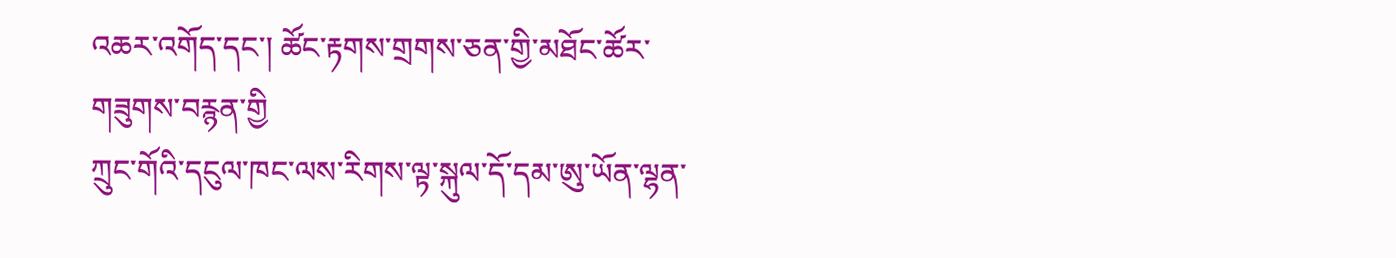འཆར་འགོད་དང་། ཚོང་རྟགས་གྲགས་ཅན་གྱི་མཐོང་ཚོར་གཟུགས་བརྙན་གྱི
ཀྲུང་གོའི་དངུལ་ཁང་ལས་རིགས་ལྟ་སྐུལ་དོ་དམ་ཨུ་ཡོན་ལྷན་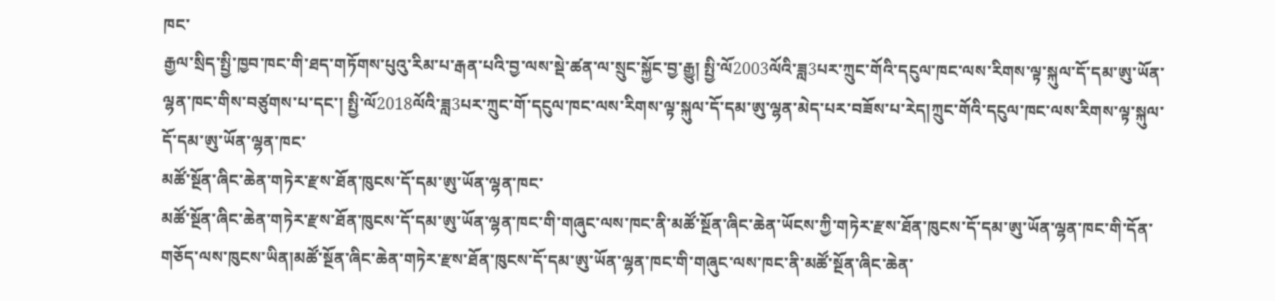ཁང་
རྒྱལ་སྲིད་སྤྱི་ཁྱབ་ཁང་གི་ཐད་གཏོགས་པུའུ་རིམ་པ་རྒན་པའི་བྱ་ལས་སྡེ་ཚན་ལ་སྲུང་སྐྱོང་བྱ་རྒྱུ། སྤྱི་ལོ2003ལོའི་ཟླ3པར་ཀྲུང་གོའི་དངུལ་ཁང་ལས་རིགས་ལྟ་སྐུལ་དོ་དམ་ཨུ་ཡོན་ལྷན་ཁང་གིས་བཙུགས་པ་དང་། སྤྱི་ལོ2018ལོའི་ཟླ3པར་ཀྲུང་གོ་དངུལ་ཁང་ལས་རིགས་ལྟ་སྐུལ་དོ་དམ་ཨུ་ལྷན་མེད་པར་བཟོས་པ་རེད།ཀྲུང་གོའི་དངུལ་ཁང་ལས་རིགས་ལྟ་སྐུལ་དོ་དམ་ཨུ་ཡོན་ལྷན་ཁང་
མཚོ་སྔོན་ཞིང་ཆེན་གཏེར་རྫས་ཐོན་ཁུངས་དོ་དམ་ཨུ་ཡོན་ལྷན་ཁང་
མཚོ་སྔོན་ཞིང་ཆེན་གཏེར་རྫས་ཐོན་ཁུངས་དོ་དམ་ཨུ་ཡོན་ལྷན་ཁང་གི་གཞུང་ལས་ཁང་ནི་མཚོ་སྔོན་ཞིང་ཆེན་ཡོངས་ཀྱི་གཏེར་རྫས་ཐོན་ཁུངས་དོ་དམ་ཨུ་ཡོན་ལྷན་ཁང་གི་དོན་གཅོད་ལས་ཁུངས་ཡིན།མཚོ་སྔོན་ཞིང་ཆེན་གཏེར་རྫས་ཐོན་ཁུངས་དོ་དམ་ཨུ་ཡོན་ལྷན་ཁང་གི་གཞུང་ལས་ཁང་ནི་མཚོ་སྔོན་ཞིང་ཆེན་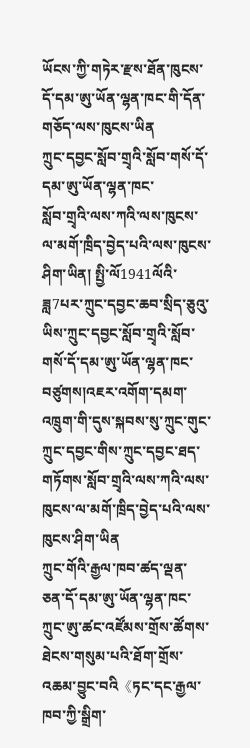ཡོངས་ཀྱི་གཏེར་རྫས་ཐོན་ཁུངས་དོ་དམ་ཨུ་ཡོན་ལྷན་ཁང་གི་དོན་གཅོད་ལས་ཁུངས་ཡིན
ཀྲུང་དབྱང་སློབ་གྲྭའི་སློབ་གསོ་དོ་དམ་ཨུ་ཡོན་ལྷན་ཁང་
སློབ་གྲྭའི་ལས་ཀའི་ལས་ཁུངས་ལ་མགོ་ཁྲིད་བྱེད་པའི་ལས་ཁུངས་ཤིག་ཡིན། སྤྱི་ལོ1941ལོའི་ཟླ7པར་ཀྲུང་དབྱང་ཆབ་སྲིད་ཅུའུ་ཡིས་ཀྲུང་དབྱང་སློབ་གྲྭའི་སློབ་གསོ་དོ་དམ་ཨུ་ཡོན་ལྷན་ཁང་བཙུགས།འཇར་འགོག་དམག་འཁྲུག་གི་དུས་སྐབས་སུ་ཀྲུང་གུང་ཀྲུང་དབྱང་གིས་ཀྲུང་དབྱང་ཐད་གཏོགས་སློབ་གྲྭའི་ལས་ཀའི་ལས་ཁུངས་ལ་མགོ་ཁྲིད་བྱེད་པའི་ལས་ཁུངས་ཤིག་ཡིན
ཀྲུང་གོའི་རྒྱལ་ཁབ་ཚད་ལྡན་ཅན་དོ་དམ་ཨུ་ཡོན་ལྷན་ཁང་
ཀྲུང་ཨུ་ཚང་འཛོམས་གྲོས་ཚོགས་ཐེངས་གསུམ་པའི་ཐོག་གྲོས་འཆམ་བྱུང་བའི《ཏང་དང་རྒྱལ་ཁབ་ཀྱི་སྒྲིག་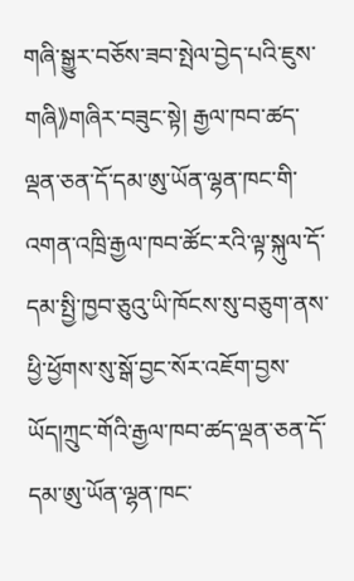གཞི་སྒྱུར་བཅོས་ཟབ་སྤེལ་བྱེད་པའི་ཇུས་གཞི》གཞིར་བཟུང་སྟེ། རྒྱལ་ཁབ་ཚད་ལྡན་ཅན་དོ་དམ་ཨུ་ཡོན་ལྷན་ཁང་གི་འགན་འཁྲི་རྒྱལ་ཁབ་ཚོང་རའི་ལྟ་སྐུལ་དོ་དམ་སྤྱི་ཁྱབ་ཅུའུ་ཡི་ཁོངས་སུ་བཅུག་ནས་ཕྱི་ཕྱོགས་སུ་སྒོ་བྱང་སོར་འཇོག་བྱས་ཡོད།ཀྲུང་གོའི་རྒྱལ་ཁབ་ཚད་ལྡན་ཅན་དོ་དམ་ཨུ་ཡོན་ལྷན་ཁང་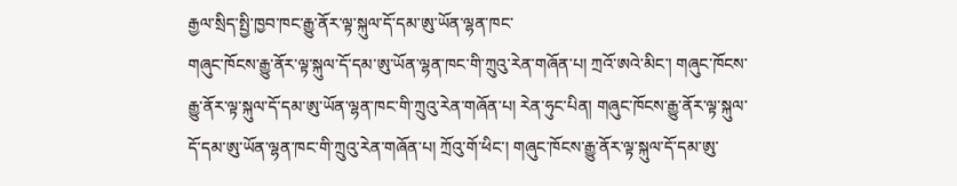རྒྱལ་སྲིད་སྤྱི་ཁྱབ་ཁང་རྒྱུ་ནོར་ལྟ་སྐུལ་དོ་དམ་ཨུ་ཡོན་ལྷན་ཁང་
གཞུང་ཁོངས་རྒྱུ་ནོར་ལྟ་སྐུལ་དོ་དམ་ཨུ་ཡོན་ལྷན་ཁང་གི་ཀྲུའུ་རེན་གཞོན་པ། ཀྲའོ་ཨའེ་མིང་། གཞུང་ཁོངས་རྒྱུ་ནོར་ལྟ་སྐུལ་དོ་དམ་ཨུ་ཡོན་ལྷན་ཁང་གི་ཀྲུའུ་རེན་གཞོན་པ། རེན་ཧུང་པིན། གཞུང་ཁོངས་རྒྱུ་ནོར་ལྟ་སྐུལ་དོ་དམ་ཨུ་ཡོན་ལྷན་ཁང་གི་ཀྲུའུ་རེན་གཞོན་པ། ཀྲོའུ་གོ་ཕིང་། གཞུང་ཁོངས་རྒྱུ་ནོར་ལྟ་སྐུལ་དོ་དམ་ཨུ་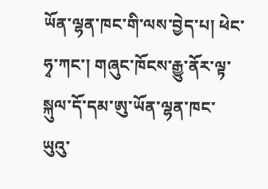ཡོན་ལྷན་ཁང་གི་ལས་བྱེད་པ། ཕེང་ཧྭ་ཀང་། གཞུང་ཁོངས་རྒྱུ་ནོར་ལྟ་སྐུལ་དོ་དམ་ཨུ་ཡོན་ལྷན་ཁང་
ཡུའུ་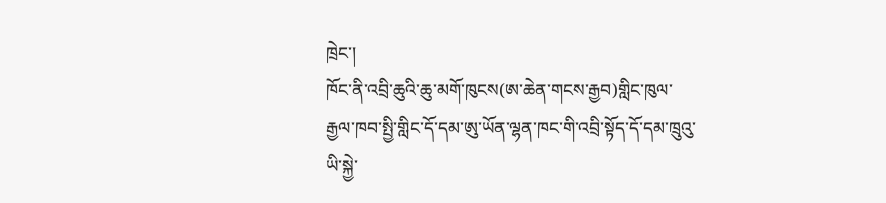ཁྲེང་།
ཁོང་ནི་འབྲི་ཆུའི་ཆུ་མགོ་ཁུངས(ཨ་ཆེན་གངས་རྒྱབ)གླིང་ཁུལ་རྒྱལ་ཁབ་སྤྱི་གླིང་དོ་དམ་ཨུ་ཡོན་ལྷན་ཁང་གི་འབྲི་སྟོད་དོ་དམ་ཁྲུའུ་ཡི་སྐྱེ་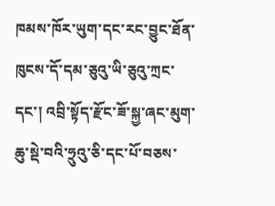ཁམས་ཁོར་ཡུག་དང་རང་བྱུང་ཐོན་ཁུངས་དོ་དམ་ཅུའུ་ཡི་ཅུའུ་ཀྲང་དང་། འབྲི་སྟོད་རྫོང་ཟོ་སྐྱ་ཞང་མུག་ཆུ་སྡེ་བའི་ཧྲུའུ་ཅི་དང་པོ་བཅས་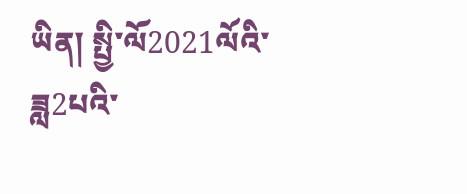ཡིན། སྤྱི་ལོ2021ལོའི་ཟླ2པའི་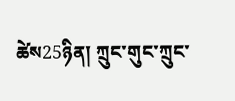ཚེས25ཉིན། ཀྲུང་གུང་ཀྲུང་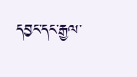དབྱང་དང་རྒྱལ་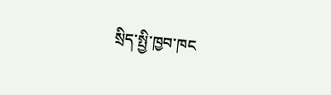སྲིད་སྤྱི་ཁྱབ་ཁང